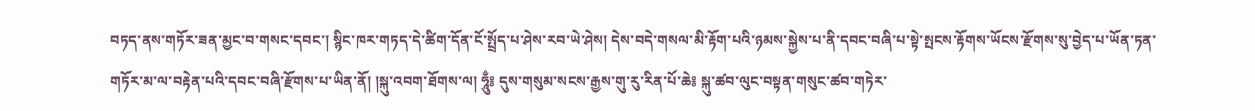བཏད་ནས་གཏོར་ཟན་མྱང་བ་གསང་དབང་། སྙིང་ཁར་གཏད་དེ་ཚིག་དོན་ངོ་སྤྲོད་པ་ཤེས་རབ་ཡེ་ཤེས། དེས་བདེ་གསལ་མི་རྟོག་པའི་ཉམས་སྐྱེས་པ་ནི་དབང་བཞི་པ་སྟེ་སྤངས་རྟོགས་ཡོངས་རྫོགས་སུ་བྱེད་པ་ཡོན་ཏན་གཏོར་མ་ལ་བརྟེན་པའི་དབང་བཞི་རྫོགས་པ་ཡིན་ནོ། །སྐུ་འབག་ཐོགས་ལ། ཧཱུྃ༔ དུས་གསུམ་སངས་རྒྱས་གུ་རུ་རིན་པོ་ཆེ༔ སྐུ་ཚབ་ལུང་བསྟན་གསུང་ཚབ་གཏེར་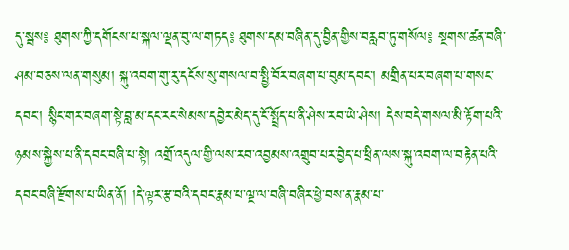དུ་སྦས༔ ཐུགས་ཀྱི་དགོངས་པ་སྐལ་ལྡན་བུ་ལ་གཏད༔ ཐུགས་དམ་བཞིན་དུ་བྱིན་གྱིས་བརླབ་ཏུ་གསོལ༔ སྔགས་ཚན་བཞི་ཤམ་བཅས་ལན་གསུམ། སྐུ་འབག་གུ་རུ་དངོས་སུ་གསལ་བ་སྤྱི་བོར་བཞག་པ་བུམ་དབང་། མགྲིན་པར་བཞག་པ་གསང་དབང་། སྙིང་གར་བཞག་སྟེ་བླ་མ་དང་རང་སེམས་དབྱེར་མེད་དུ་ངོ་སྤྲོད་པ་ནི་ཤེས་རབ་ཡེ་ཤེས། དེས་བདེ་གསལ་མི་རྟོག་པའི་ཉམས་སྐྱེས་པ་ནི་དབང་བཞི་པ་སྟེ། འགྲོ་འདུལ་གྱི་ལས་རབ་འབྱམས་འགྲུབ་པར་བྱེད་པ་ཕྲིན་ལས་སྐུ་འབག་ལ་བརྟེན་པའི་དབང་བཞི་རྫོགས་པ་ཡིན་ནོ། །དེ་ལྟར་རྩ་བའི་དབང་རྣམ་པ་ལྔ་ལ་བཞི་བཞིར་ཕྱེ་བས་ན་རྣམ་པ་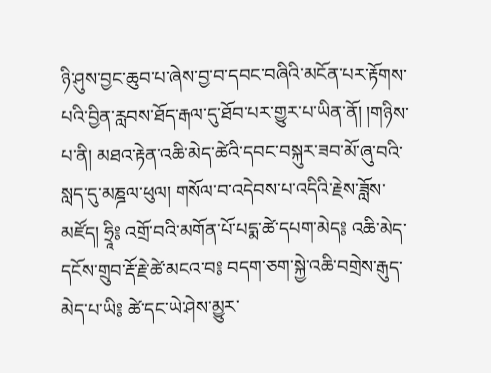ཉི་ཤུས་བྱང་ཆུབ་པ་ཞེས་བྱ་བ་དབང་བཞིའི་མངོན་པར་རྟོགས་པའི་བྱིན་རླབས་ཐོད་རྒལ་དུ་ཐོབ་པར་གྱུར་པ་ཡིན་ནོ། །གཉིས་པ་ནི། མཐའ་རྟེན་འཆི་མེད་ཚེའི་དབང་བསྐུར་ཟབ་མོ་ཞུ་བའི་སླད་དུ་མཎྜལ་ཕུལ། གསོལ་བ་འདེབས་པ་འདིའི་རྗེས་ཟློས་མཛོད། ཧྲཱི༔ འགྲོ་བའི་མགོན་པོ་པདྨ་ཚེ་དཔག་མེད༔ འཆི་མེད་དངོས་གྲུབ་རྡོ་རྗེ་ཚེ་མངའ་བ༔ བདག་ཅག་སྐྱེ་འཆི་བགྲེས་རྒུད་མེད་པ་ཡི༔ ཚེ་དང་ཡེ་ཤེས་མྱུར་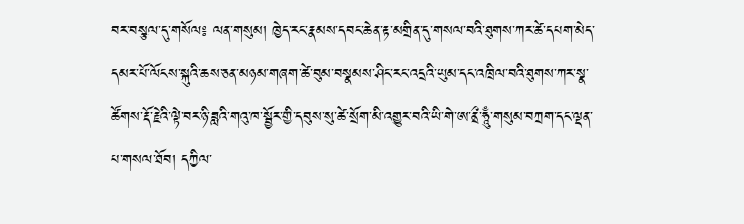བར་བསྩལ་དུ་གསོལ༔ ལན་གསུམ། ཁྱེད་རང་རྣམས་དབང་ཆེན་རྟ་མགྲིན་དུ་གསལ་བའི་ཐུགས་ཀར་ཚེ་དཔག་མེད་དམར་པོ་ལོངས་སྐུའི་ཆས་ཅན་མཉམ་གཞག་ཚེ་བུམ་བསྣམས་ཤིང་རང་འདྲའི་ཡུམ་དང་འཁྲིལ་བའི་ཐུགས་ཀར་སྣ་ཚོགས་རྡོ་རྗེའི་ལྟེ་བར་ཉི་ཟླའི་གའུ་ཁ་སྦྱོར་གྱི་དབུས་སུ་ཚེ་སྲོག་མི་འགྱུར་བའི་ཡི་གེ་ཨ་ནྲྀ་ཧཱུྃ་གསུམ་བཀྲག་དང་ལྡན་པ་གསལ་ཐོབ། དཀྱིལ་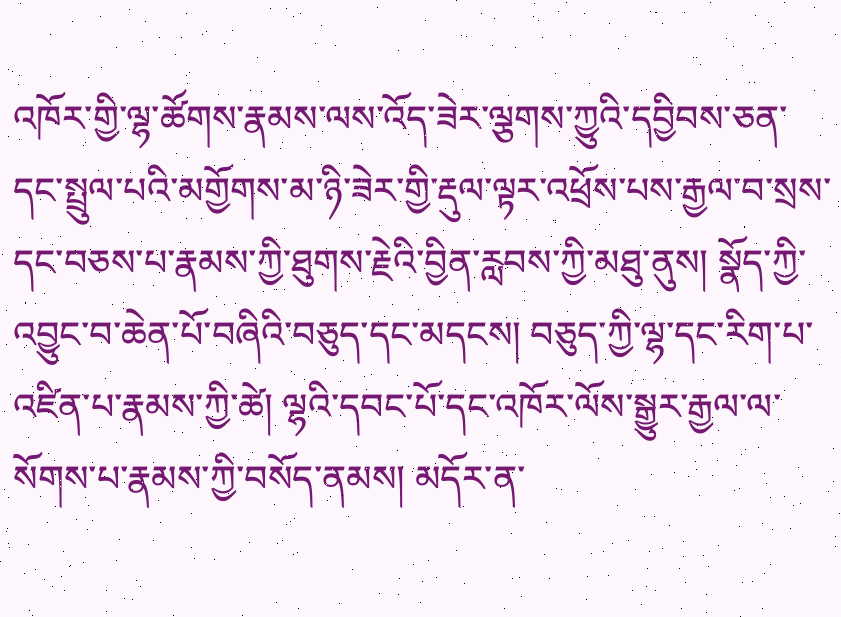འཁོར་གྱི་ལྷ་ཚོགས་རྣམས་ལས་འོད་ཟེར་ལྕགས་ཀྱུའི་དབྱིབས་ཅན་དང་སྤྲུལ་པའི་མགྱོགས་མ་ཉི་ཟེར་གྱི་རྡུལ་ལྟར་འཕྲོས་པས་རྒྱལ་བ་སྲས་དང་བཅས་པ་རྣམས་ཀྱི་ཐུགས་རྗེའི་བྱིན་རླབས་ཀྱི་མཐུ་ནུས། སྣོད་ཀྱི་འབྱུང་བ་ཆེན་པོ་བཞིའི་བཅུད་དང་མདངས། བཅུད་ཀྱི་ལྷ་དང་རིག་པ་འཛིན་པ་རྣམས་ཀྱི་ཚེ། ལྷའི་དབང་པོ་དང་འཁོར་ལོས་སྒྱུར་རྒྱལ་ལ་སོགས་པ་རྣམས་ཀྱི་བསོད་ནམས། མདོར་ན་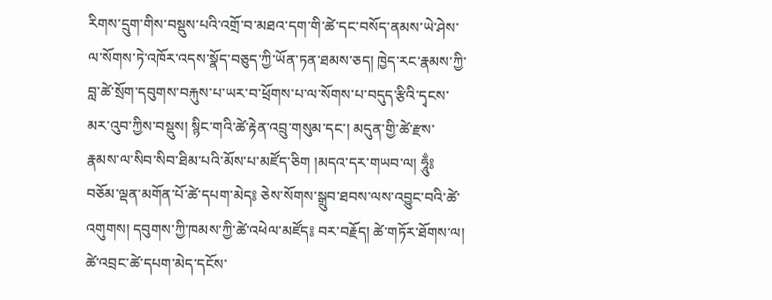རིགས་དྲུག་གིས་བསྡུས་པའི་འགྲོ་བ་མཐའ་དག་གི་ཚེ་དང་བསོད་ནམས་ཡེ་ཤེས་ལ་སོགས་ཏེ་འཁོར་འདས་སྣོད་བཅུད་ཀྱི་ཡོན་ཏན་ཐམས་ཅད། ཁྱེད་རང་རྣམས་ཀྱི་བླ་ཚེ་སྲོག་དབུགས་བརྐུས་པ་ཡར་བ་ཕྲོགས་པ་ལ་སོགས་པ་བདུད་རྩིའི་དྭངས་མར་འུབ་ཀྱིས་བསྡུས། སྙིང་གའི་ཚེ་རྟེན་འབྲུ་གསུམ་དང་། མདུན་གྱི་ཚེ་རྫས་རྣམས་ལ་སིབ་སིབ་ཐིམ་པའི་མོས་པ་མཛོད་ཅིག །མདའ་དར་གཡབ་ལ། ཧཱུྃ༔ བཅོམ་ལྡན་མགོན་པོ་ཚེ་དཔག་མེད༔ ཅེས་སོགས་སྒྲུབ་ཐབས་ལས་འབྱུང་བའི་ཚེ་འགུགས། དབུགས་ཀྱི་ཁམས་ཀྱི་ཚེ་འཕེལ་མཛོད༔ བར་བརྗོད། ཚེ་གཏོར་ཐོགས་ལ། ཚེ་འབྲང་ཚེ་དཔག་མེད་དངོས་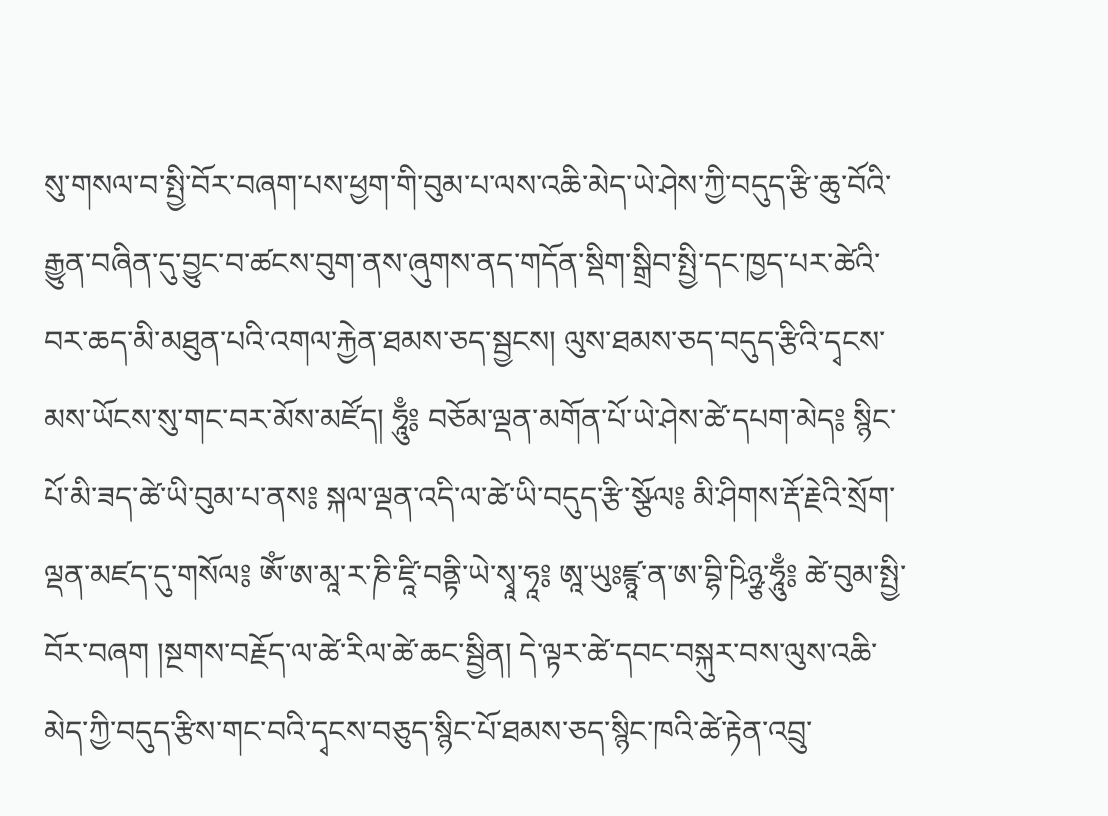སུ་གསལ་བ་སྤྱི་བོར་བཞག་པས་ཕྱག་གི་བུམ་པ་ལས་འཆི་མེད་ཡེ་ཤེས་ཀྱི་བདུད་རྩི་ཆུ་བོའི་རྒྱུན་བཞིན་དུ་བྱུང་བ་ཚངས་བུག་ནས་ཞུགས་ནད་གདོན་སྡིག་སྒྲིབ་སྤྱི་དང་ཁྱད་པར་ཚེའི་བར་ཆད་མི་མཐུན་པའི་འགལ་རྐྱེན་ཐམས་ཅད་སྦྱངས། ལུས་ཐམས་ཅད་བདུད་རྩིའི་དྭངས་མས་ཡོངས་སུ་གང་བར་མོས་མཛོད། ཧཱུྃ༔ བཅོམ་ལྡན་མགོན་པོ་ཡེ་ཤེས་ཚེ་དཔག་མེད༔ སྙིང་པོ་མི་ཟད་ཚེ་ཡི་བུམ་པ་ནས༔ སྐལ་ལྡན་འདི་ལ་ཚེ་ཡི་བདུད་རྩི་སྩོལ༔ མི་ཤིགས་རྡོ་རྗེའི་སྲོག་ལྡན་མཛད་དུ་གསོལ༔ ཨོཾ་ཨ་མཱ་ར་ཎི་ཛཱི་བནྟི་ཡེ་སྭཱ་ཧཱ༔ ཨཱ་ཡུཿཛྙཱ་ན་ཨ་བྷི་ཥིཉྩ་ཧཱུྃ༔ ཚེ་བུམ་སྤྱི་བོར་བཞག །སྔགས་བརྗོད་ལ་ཚེ་རིལ་ཚེ་ཆང་སྦྱིན། དེ་ལྟར་ཚེ་དབང་བསྐུར་བས་ལུས་འཆི་མེད་ཀྱི་བདུད་རྩིས་གང་བའི་དྭངས་བཅུད་སྙིང་པོ་ཐམས་ཅད་སྙིང་ཁའི་ཚེ་རྟེན་འབྲུ་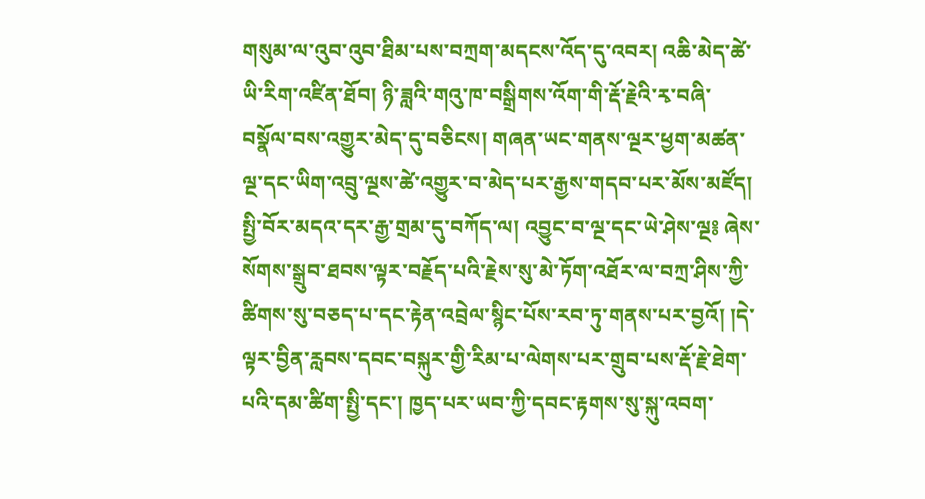གསུམ་ལ་འུབ་འུབ་ཐིམ་པས་བཀྲག་མདངས་འོད་དུ་འབར། འཆི་མེད་ཚེ་ཡི་རིག་འཛིན་ཐོབ། ཉི་ཟླའི་གའུ་ཁ་བསྒྲིགས་འོག་གི་རྡོ་རྗེའི་རྭ་བཞི་བསྣོལ་བས་འགྱུར་མེད་དུ་བཅིངས། གཞན་ཡང་གནས་ལྔར་ཕྱག་མཚན་ལྔ་དང་ཡིག་འབྲུ་ལྔས་ཚེ་འགྱུར་བ་མེད་པར་རྒྱས་གདབ་པར་མོས་མཛོད། སྤྱི་བོར་མདའ་དར་རྒྱ་གྲམ་དུ་བཀོད་ལ། འབྱུང་བ་ལྔ་དང་ཡེ་ཤེས་ལྔ༔ ཞེས་སོགས་སྒྲུབ་ཐབས་ལྟར་བརྗོད་པའི་རྗེས་སུ་མེ་ཏོག་འཐོར་ལ་བཀྲ་ཤིས་ཀྱི་ཚིགས་སུ་བཅད་པ་དང་རྟེན་འབྲེལ་སྙིང་པོས་རབ་ཏུ་གནས་པར་བྱའོ། །དེ་ལྟར་བྱིན་རླབས་དབང་བསྐུར་གྱི་རིམ་པ་ལེགས་པར་གྲུབ་པས་རྡོ་རྗེ་ཐེག་པའི་དམ་ཚིག་སྤྱི་དང་། ཁྱད་པར་ཡབ་ཀྱི་དབང་རྟགས་སུ་སྐུ་འབག་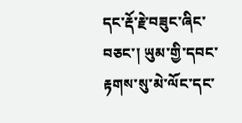དང་རྡོ་རྗེ་བཟུང་ཞིང་བཅང་། ཡུམ་གྱི་དབང་རྟགས་སུ་མེ་ལོང་དང་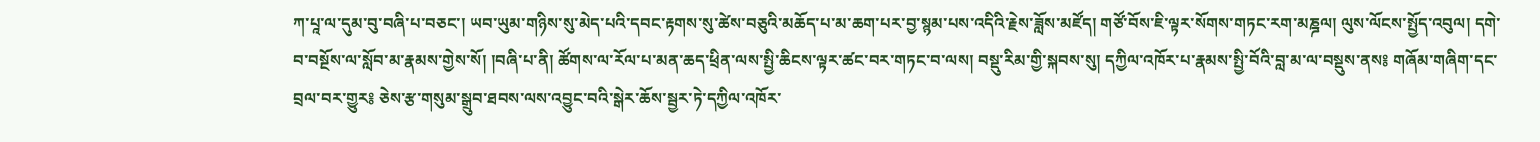ཀ་པཱ་ལ་དུམ་བུ་བཞི་པ་བཅང་། ཡབ་ཡུམ་གཉིས་སུ་མེད་པའི་དབང་རྟགས་སུ་ཚེས་བཅུའི་མཆོད་པ་མ་ཆག་པར་བྱ་སྙམ་པས་འདིའི་རྗེས་ཟློས་མཛོད། གཙོ་བོས་ཇི་ལྟར་སོགས་གཏང་རག་མཎྜལ། ལུས་ལོངས་སྤྱོད་འབུལ། དགེ་བ་བསྔོས་ལ་སློབ་མ་རྣམས་གྱེས་སོ། །བཞི་པ་ནི། ཚོགས་ལ་རོལ་པ་མན་ཆད་ཕྲིན་ལས་སྤྱི་ཆིངས་ལྟར་ཚང་བར་གཏང་བ་ལས། བསྡུ་རིམ་གྱི་སྐབས་སུ། དཀྱིལ་འཁོར་པ་རྣམས་སྤྱི་བོའི་བླ་མ་ལ་བསྡུས་ནས༔ གཞོམ་གཞིག་དང་བྲལ་བར་གྱུར༔ ཅེས་རྩ་གསུམ་སྒྲུབ་ཐབས་ལས་འབྱུང་བའི་སྒེར་ཆོས་སྦྱར་ཏེ་དཀྱིལ་འཁོར་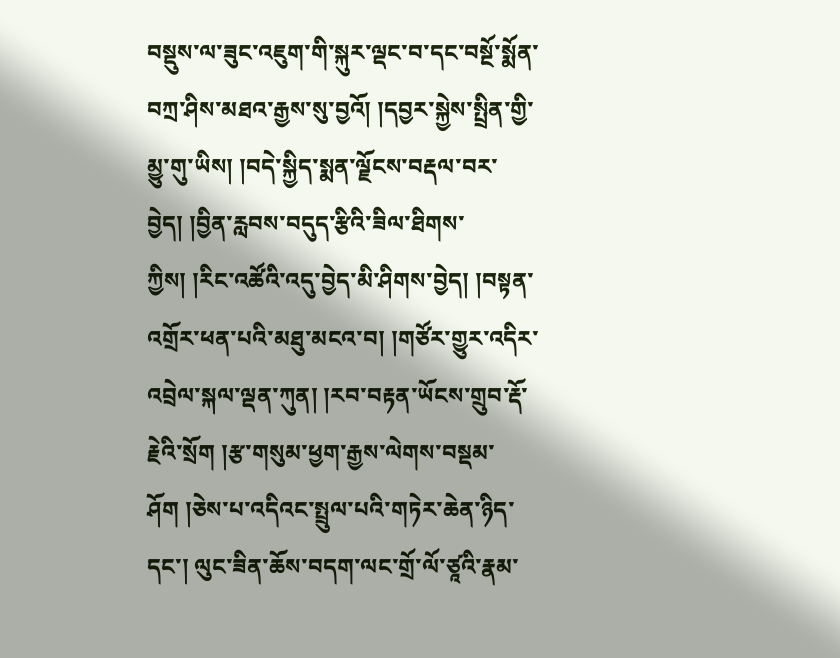བསྡུས་ལ་ཟུང་འཇུག་གི་སྐུར་ལྡང་བ་དང་བསྔོ་སྨོན་བཀྲ་ཤིས་མཐའ་རྒྱས་སུ་བྱའོ། །དབྱར་སྐྱེས་སྤྲིན་གྱི་མྱུ་གུ་ཡིས། །བདེ་སྐྱིད་སྨན་ལྗོངས་བརྡལ་བར་བྱེད། །བྱིན་རླབས་བདུད་རྩིའི་ཟིལ་ཐིགས་ཀྱིས། །རིང་འཚོའི་འདུ་བྱེད་མི་ཤིགས་བྱེད། །བསྟན་འགྲོར་ཕན་པའི་མཐུ་མངའ་བ། །གཙོར་གྱུར་འདིར་འབྲེལ་སྐལ་ལྡན་ཀུན། །རབ་བརྟན་ཡོངས་གྲུབ་རྡོ་རྗེའི་སྲོག །རྩ་གསུམ་ཕྱག་རྒྱས་ལེགས་བསྡམ་ཤོག །ཅེས་པ་འདིའང་སྤྲུལ་པའི་གཏེར་ཆེན་ཉིད་དང་། ལུང་ཟིན་ཆོས་བདག་ལང་གྲོ་ལོ་ཙཱའི་རྣམ་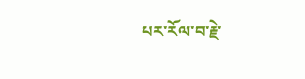པར་རོལ་བ་རྗེ་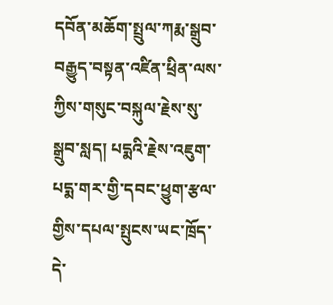དབོན་མཆོག་སྤྲུལ་ཀརྨ་སྒྲུབ་བརྒྱུད་བསྟན་འཛིན་ཕྲིན་ལས་ཀྱིས་གསུང་བསྐུལ་རྗེས་སུ་སྒྲུབ་སླད། པདྨའི་རྗེས་འཇུག་པདྨ་གར་གྱི་དབང་ཕྱུག་རྩལ་གྱིས་དཔལ་སྤུངས་ཡང་ཁྲོད་དེ་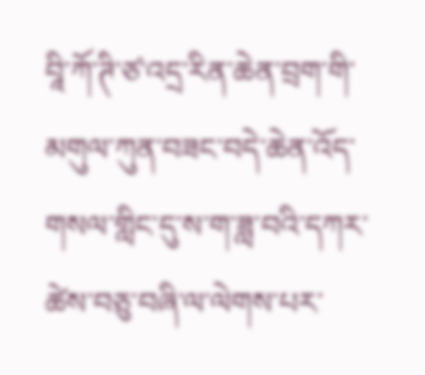བཱི་ཀོ་ཊི་ཙ་འདྲ་རིན་ཆེན་བྲག་གི་མགུལ་ཀུན་བཟང་བདེ་ཆེན་འོད་གསལ་གླིང་དུ་ས་ག་ཟླ་བའི་དཀར་ཚེས་བཅུ་བཞི་ལ་ལེགས་པར་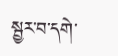སྦྱར་བ་དགེ་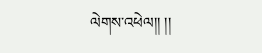ལེགས་འཕེལ།། །།